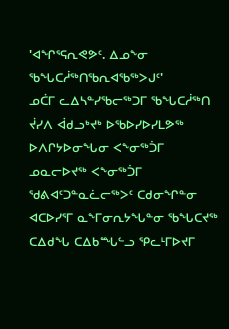'ᐊᖏᕐᕋᕆᕙᕗᑦ. ᐃᓄᖕᓂ ᖃᖓᑕᓲᖅᑎᖃᕆᐊᖃᖅᐳᒍᑦ'
ᓄᑖᒥ ᓚᐃᓴᓐᓯᖃᓕᖅᑐᒥ ᖃᖓᑕᓲᖅᑎ ᔫᓯᐱ ᐋᑯᓗᒃᔪᒃ ᐅᖃᐅᓯᐅᓯᒪᕗᖅ ᐅᐱᒋᔭᐅᓂᖓᓂ ᐸᖕᓂᖅᑑᒥ
ᓄᓇᓕᐅᔪᖅ ᐸᖕᓂᖅᑑᒥ ᖁᕕᐊᑦᑐᓐᓇᓛᓕᖅᐳᑦ ᑕᑯᓂᖏᓐᓂ ᐊᑕᐅᓯᕐᒥ ᓇᖕᒥᓂᕆᔭᖓᓐᓂ ᖃᖓᑕᔪᖅ ᑕᐃᑯᖓ ᑕᐃᑲᙵᓪᓗ ᕿᓚᒻᒥᐅᔪᒥ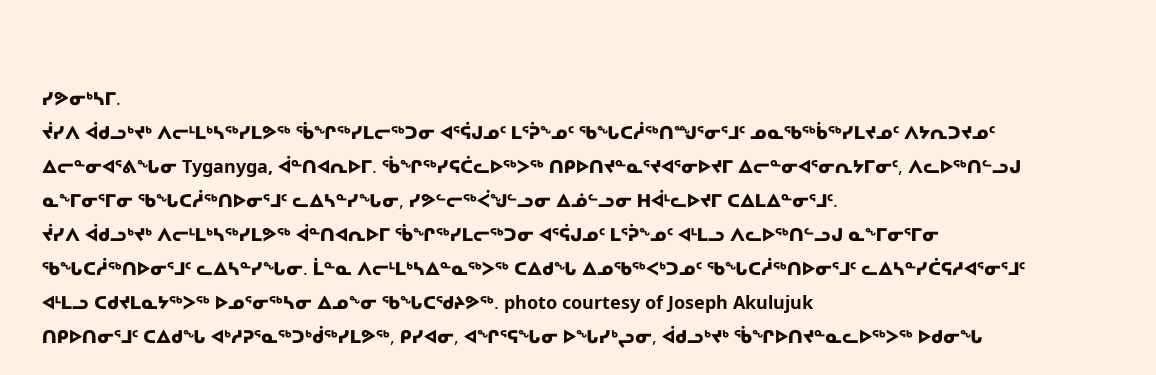ᓯᕗᓂᒃᓴᒥ.
ᔫᓯᐱ ᐋᑯᓗᒃᔪᒃ ᐱᓕᒻᒪᒃᓴᖅᓯᒪᕗᖅ ᖄᖏᖅᓯᒪᓕᖅᑐᓂ ᐊᕐᕌᒍᓄᑦ ᒪᕐᕉᖕᓄᑦ ᖃᖓᑕᓲᖅᑎᙳᕐᓂᕐᒧᑦ ᓄᓇᖃᖅᑳᖅᓯᒪᔪᓄᑦ ᐱᔭᕆᑐᔪᓄᑦ ᐃᓕᓐᓂᐊᕐᕕᖓᓂ Tyganyga, ᐋᓐᑎᐊᕆᐅᒥ. ᖄᖏᖅᓯᕋᑖᓚᐅᖅᐳᖅ ᑎᑭᐅᑎᔪᓐᓇᕐᔪᐊᕐᓂᐅᔪᒥ ᐃᓕᓐᓂᐊᕐᓂᕆᔭᒥᓂᑦ, ᐱᓚᐅᖅᑎᓪᓗᒍ ᓇᖕᒥᓂᕐᒥᓂ ᖃᖓᑕᓲᖅᑎᐅᓂᕐᒧᑦ ᓚᐃᓴᓐᓯᖓᓂ, ᓯᕗᓪᓕᖅᐹᖑᓪᓗᓂ ᐃᓅᓪᓗᓂ ᕼᐋᒻᓚᐅᔪᒥ ᑕᐃᒪᐃᓐᓂᕐᒧᑦ.
ᔫᓯᐱ ᐋᑯᓗᒃᔪᒃ ᐱᓕᒻᒪᒃᓴᖅᓯᒪᕗᖅ ᐋᓐᑎᐊᕆᐅᒥ ᖄᖏᖅᓯᒪᓕᖅᑐᓂ ᐊᕐᕌᒍᓄᑦ ᒪᕐᕉᖕᓄᑦ ᐊᒻᒪᓗ ᐱᓚᐅᖅᑎᓪᓗᒍ ᓇᖕᒥᓂᕐᒥᓂ ᖃᖓᑕᓲᖅᑎᐅᓂᕐᒧᑦ ᓚᐃᓴᓐᓯᖓᓂ. ᒫᓐᓇ ᐱᓕᒻᒪᒃᓴᐃᓐᓇᖅᐳᖅ ᑕᐃᑯᖓ ᐃᓄᖃᖅᐸᒃᑐᓄᑦ ᖃᖓᑕᓲᖅᑎᐅᓂᕐᒧᑦ ᓚᐃᓴᓐᓯᑖᕋᓱᐊᕐᓂᕐᒧᑦ ᐊᒻᒪᓗ ᑕᑯᔪᒪᓇᔭᖅᐳᖅ ᐅᓄᕐᓂᖅᓴᓂ ᐃᓄᖕᓂ ᖃᖓᑕᖁᔨᕗᖅ. photo courtesy of Joseph Akulujuk
ᑎᑭᐅᑎᓂᕐᒧᑦ ᑕᐃᑯᖓ ᐊᒃᓱᕈᕐᓇᖅᑐᒃᑰᖅᓯᒪᕗᖅ, ᑭᓯᐊᓂ, ᐊᖏᕐᕋᖓᓂ ᐅᖓᓯᒃᖢᓂ, ᐋᑯᓗᒃᔪᒃ ᖄᖏᐅᑎᔪᓐᓇᓚᐅᖅᐳᖅ ᐅᑯᓂᖓ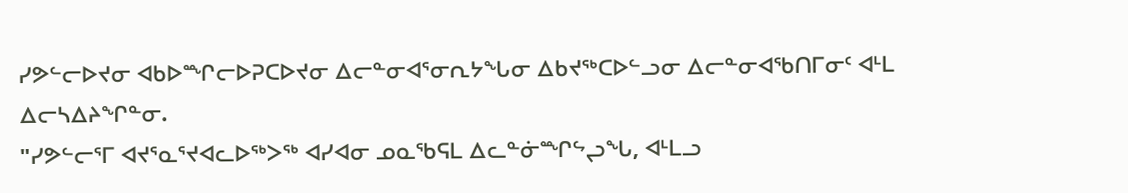ᓯᕗᓪᓕᐅᔪᓂ ᐊᑲᐅᙱᓕᐅᕈᑕᐅᔪᓂ ᐃᓕᓐᓂᐊᕐᓂᕆᔭᖓᓂ ᐃᑲᔪᖅᑕᐅᓪᓗᓂ ᐃᓕᓐᓂᐊᖃᑎᒥᓂᑦ ᐊᒻᒪ ᐃᓕᓴᐃᔨᖏᓐᓂ.
"ᓯᕗᓪᓕᕐᒥ ᐊᔪᕐᓇᕐᔪᐊᓚᐅᖅᐳᖅ ᐊᓯᐊᓂ ᓄᓇᖃᕋᒪ ᐃᓚᓐᓃᙱᖦᖢᖓ, ᐊᒻᒪᓗ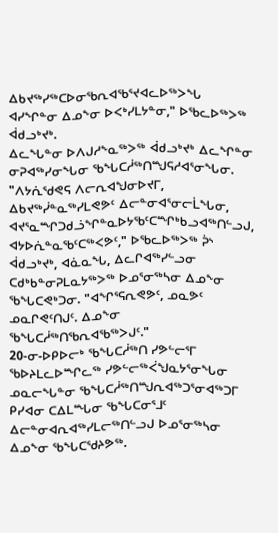ᐃᑲᔪᖅᓯᖅᑕᐅᓂᖃᕆᐊᖃᕐᔪᐊᓚᐅᖅᐳᖓ ᐊᓯᖏᓐᓂ ᐃᓄᖕᓂ ᐅᐸᒃᓯᒪᔭᓐᓂ," ᐅᖃᓚᐅᖅᐳᖅ ᐋᑯᓗᒃᔪᒃ.
ᐃᓚᖓᓐᓂ ᐅᐱᒍᓱᖕᓇᖅᐳᖅ ᐋᑯᓗᒃᔪᒃ ᐃᓚᖏᓐᓂ ᓂᕈᐊᖅᓯᓂᖓᓂ ᖃᖓᑕᓲᖅᑎᙳᕋᓱᐊᕐᓂᖓᓂ.
"ᐱᔭᕇᖁᕙᕋ ᐱᓕᕆᐊᖑᓂᐅᔪᒥ, ᐃᑲᔪᖅᓰᓐᓇᖅᓯᒪᕙᕗᑦ ᐃᓕᓐᓂᐊᕐᓂᓕᒫᖓᓂ, ᐊᔪᕐᓇᙱᑐᑯᓘᖏᓐᓇᐅᔭᖃᑦᑕᙱᒃᑲᓗᐊᖅᑎᓪᓗᒍ, ᐊᔭᐅᕇᓐᓇᖃᑦᑕᖅᐸᕗᑦ," ᐅᖃᓚᐅᖅᐳᖅ ᕉᔅ ᐋᑯᓗᒃᔪᒃ, ᐊᓈᓇᖓ, ᐃᓚᒋᐊᖅᓯᓪᓗᓂ ᑕᑯᒃᑲᓐᓂᕈᒪᓇᔭᖅᐳᖅ ᐅᓄᕐᓂᖅᓴᓂ ᐃᓄᖕᓂ ᖃᖓᑕᕙᒃᑐᓂ. "ᐊᖏᕐᕋᕆᕙᕗᑦ, ᓄᓇᕗᑦ ᓄᓇᒋᕙᑦᑎᒍᑦ. ᐃᓄᖕᓂ ᖃᖓᑕᓲᖅᑎᖃᕆᐊᖃᖅᐳᒍᑦ."
20-ᓂ-ᐅᑭᐅᓕᒃ ᖃᖓᑕᓲᖅᑎ ᓯᕗᓪᓕᕐᒥ ᖃᐅᔨᒪᓚᐅᙱᓚᖅ ᓯᕗᓪᓕᖅᐹᖑᓇᔭᕐᓂᖓᓂ ᓄᓇᓕᖓᓐᓂ ᖃᖓᑕᓲᖅᑎᙳᕆᐊᖅᑐᕐᓂᐊᖅᑐᒥ ᑭᓯᐊᓂ ᑕᐃᒪᙵᓂ ᖃᖓᑕᓂᕐᒧᑦ ᐃᓕᓐᓂᐊᕆᐊᖅᓯᒪᓕᖅᑎᓪᓗᒍ ᐅᓄᕐᓂᖅᓴᓂ ᐃᓄᖕᓂ ᖃᖓᑕᖁᔨᕗᖅ.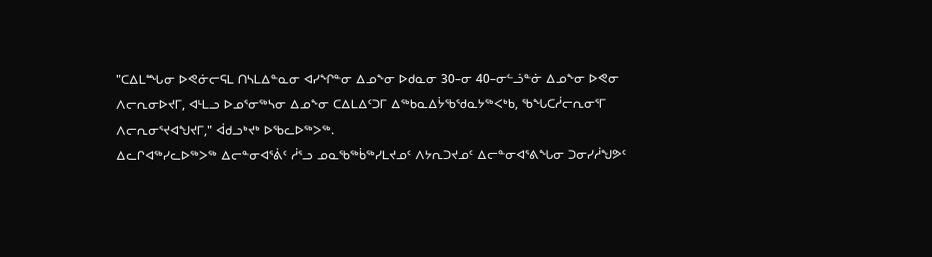"ᑕᐃᒪᙵᓂ ᐅᕙᓃᓕᕋᒪ ᑎᓴᒪᐃᓐᓇᓂ ᐊᓯᖏᓐᓂ ᐃᓄᖕᓂ ᐅᑯᓇᓂ 30–ᓂ 40–ᓂᓪᓘᓐᓃ ᐃᓄᖕᓂ ᐅᕙᓂ ᐱᓕᕆᓂᐅᔪᒥ, ᐊᒻᒪᓗ ᐅᓄᕐᓂᖅᓴᓂ ᐃᓄᖕᓂ ᑕᐃᒪᐃᑦᑐᒥ ᐃᖅᑲᓇᐃᔮᖃᖁᓇᔭᖅᐸᒃᑲ, ᖃᖓᑕᓲᓕᕆᓂᕐᒥ ᐱᓕᕆᓂᕐᔪᐊᖑᔪᒥ," ᐋᑯᓗᒃᔪᒃ ᐅᖃᓚᐅᖅᐳᖅ.
ᐃᓚᒋᐊᖅᓯᓚᐅᖅᐳᖅ ᐃᓕᓐᓂᐊᕐᕖᑦ ᓲᕐᓗ ᓄᓇᖃᖅᑳᖅᓯᒪᔪᓄᑦ ᐱᔭᕆᑐᔪᓄᑦ ᐃᓕᓐᓂᐊᕐᕕᖓᓂ ᑐᓂᓯᓲᖑᕗᑦ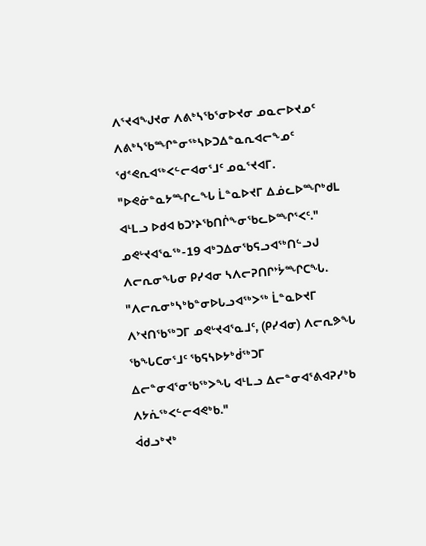ᐱᕐᔪᐊᖑᔪᓂ ᐱᕕᒃᓴᖃᕐᓂᐅᔪᓂ ᓄᓇᓕᐅᔪᓄᑦ ᐱᕕᒃᓴᖃᙱᓐᓂᖅᓴᐅᑐᐃᓐᓇᕆᐊᓕᖕᓄᑦ ᖁᕝᕙᕆᐊᖅᐸᓪᓕᐊᓂᕐᒧᑦ ᓄᓇᕐᔪᐊᒥ.
"ᐅᕙᓃᓐᓇᔭᙱᓚᖓ ᒫᓐᓇᐅᔪᒥ ᐃᓅᓚᐅᙱᒃᑯᒪ ᐊᒻᒪᓗ ᐅᑯᐊ ᑲᑐᔾᔨᖃᑎᒌᖕᓂᖃᓚᐅᙱᕐᐸᑦ."
ᓄᕙᒡᔪᐊᕐᓇᖅ-19 ᐊᒃᑐᐃᓂᖃᕋᓗᐊᖅᑎᓪᓗᒍ ᐱᓕᕆᓂᖓᓂ ᑭᓯᐊᓂ ᓴᐱᓕᕈᑎᒋᔾᔮᙱᑕᖓ.
"ᐱᓕᕆᓂᒃᓴᒃᑲᓐᓂᐅᒐᓗᐊᖅᐳᖅ ᒫᓐᓇᐅᔪᒥ ᐱᔾᔪᑎᖃᖅᑐᒥ ᓄᕙᒡᔪᐊᕐᓇᒧᑦ, (ᑭᓯᐊᓂ) ᐱᓕᕆᕗᖓ ᖃᖓᑕᓂᕐᒧᑦ ᖃᕋᓴᐅᔭᒃᑰᖅᑐᒥ ᐃᓕᓐᓂᐊᕐᓂᖃᖅᐳᖓ ᐊᒻᒪᓗ ᐃᓕᓐᓂᐊᕐᕕᐊᕈᓯᒃᑲ ᐱᔭᕇᖅᐸᓪᓕᐊᕙᒃᑲ."
ᐋᑯᓗᒃᔪᒃ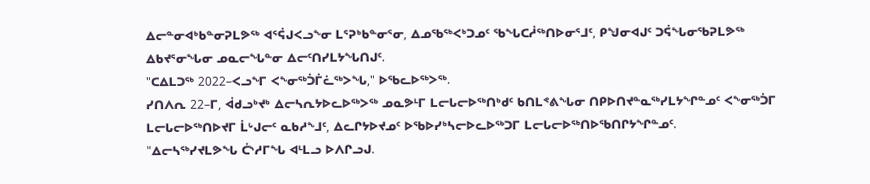ᐃᓕᓐᓂᐊᒃᑲᓐᓂᕈᒪᕗᖅ ᐊᕐᕌᒍᐸᓗᖕᓂ ᒪᕐᕈᒃᑲᓐᓂᕐᓂ, ᐃᓄᖃᖅᐸᒃᑐᓄᑦ ᖃᖓᑕᓲᖅᑎᐅᓂᕐᒧᑦ, ᑭᖑᓂᐊᒍᑦ ᑐᕌᖓᓂᖃᕈᒪᕗᖅ ᐃᑲᔪᕐᓂᖓᓂ ᓄᓇᓕᖓᓐᓂ ᐃᓕᑦᑎᓯᒪᔭᖓᑎᒍᑦ.
"ᑕᐃᒪᑐᖅ 2022–ᐸᓗᖕᒥ ᐸᖕᓂᖅᑑᒦᓛᖅᐳᖓ," ᐅᖃᓚᐅᖅᐳᖅ.
ᓯᑎᐱᕆ 22–ᒥ, ᐋᑯᓗᒃᔪᒃ ᐃᓕᓴᕆᔭᐅᓚᐅᖅᐳᖅ ᓄᓇᕗᒻᒥ ᒪᓕᒐᓕᐅᖅᑎᒃᑯᑦ ᑲᑎᒪᕝᕕᖓᓂ ᑎᑭᐅᑎᔪᓐᓇᖅᓯᒪᔭᖏᓐᓄᑦ ᐸᖕᓂᖅᑑᒥ ᒪᓕᒐᓕᐅᖅᑎᐅᔪᒥ ᒫᒡᒍᓕᑦ ᓇᑲᓱᖕᒧᑦ, ᐃᓚᒋᔭᐅᔪᓄᑦ ᐅᖃᐅᓯᒃᓴᓕᐅᓚᐅᖅᑐᒥ ᒪᓕᒐᓕᐅᖅᑎᐅᖃᑎᒋᔭᖏᓐᓄᑦ.
"ᐃᓕᓴᖅᓯᔪᒪᕗᖓ ᑖᔅᓱᒥᖓ ᐊᒻᒪᓗ ᐅᐱᒋᓗᒍ.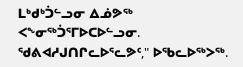ᒪᒃᑯᒃᑑᓪᓗᓂ ᐃᓅᕗᖅ ᐸᖕᓂᖅᑑᕐᒥᐅᑕᐅᓪᓗᓂ. ᖁᕕᐊᓱᒍᑎᒋᓚᐅᕐᓚᕗᑦ," ᐅᖃᓚᐅᖅᐳᖅ.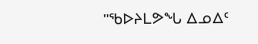"ᖃᐅᔨᒪᕗᖓ ᐃᓄᐃᑦ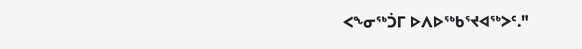ᐸᖕᓂᖅᑑᒥ ᐅᐱᐅᖅᑲᕐᔪᐊᖅᐳᑦ."